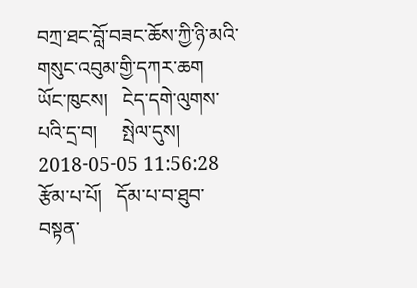བཀྲ་ཐང་བློ་བཟང་ཆོས་ཀྱི་ཉི་མའི་གསུང་འབུམ་གྱི་དཀར་ཆག
ཡོང་ཁུངས།   ངེད་དགེ་ལུགས་པའི་དྲ་བ།     སྤེལ་དུས།  2018-05-05 11:56:28     རྩོམ་པ་པོ།   དོམ་པ་བ་ཐུབ་བསྟན་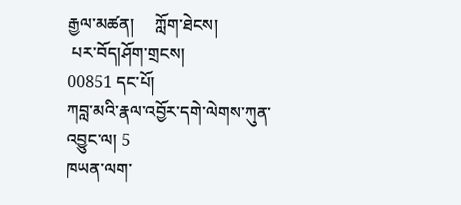རྒྱལ་མཚན།     ཀློག་ཐེངས།
 པར་བོད།ཤོག་གྲངས།
00851 དང་པོ།
ཀབླ་མའི་རྣལ་འབྱོར་དགེ་ལེགས་ཀུན་འབྱུང་ལ། 5
ཁཡན་ལག་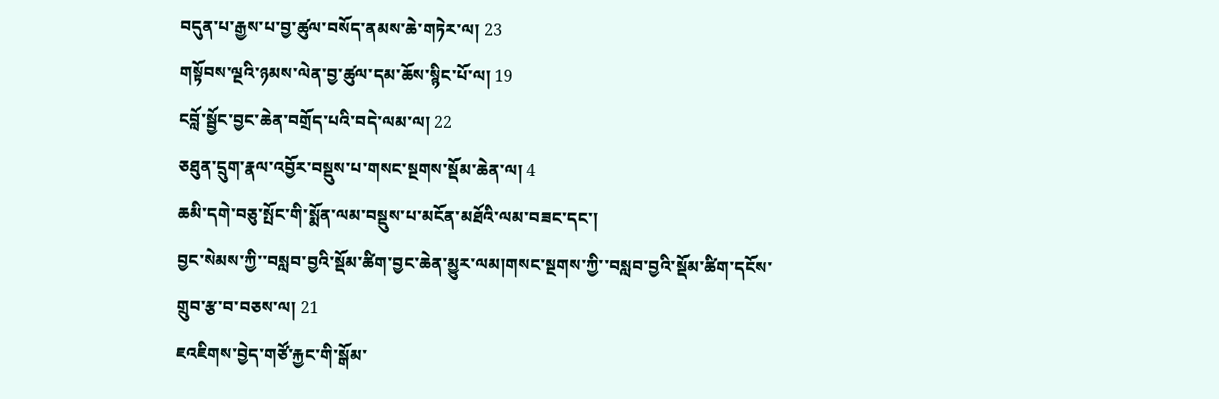བདུན་པ་རྒྱས་པ་བྱ་ཚུལ་བསོད་ནམས་ཆེ་གཏེར་ལ། 23
གསྟོབས་ལྔའི་ཉམས་ལེན་བྱ་ཚུལ་དམ་ཆོས་སྙིང་པོ་ལ། 19
ངབློ་སྦྱོང་བྱང་ཆེན་བགྲོད་པའི་བདེ་ལམ་ལ། 22
ཅཐུན་དྲུག་རྣལ་འབྱོར་བསྡུས་པ་གསང་སྔགས་སྡོམ་ཆེན་ལ། 4
ཆམི་དགེ་བཅུ་སྤོང་གི་སྨོན་ལམ་བསྡུས་པ་མངོན་མཐོའི་ལམ་བཟང་དང་།
བྱང་སེམས་ཀྱི་་བསླབ་བྱའི་སྡོམ་ཚིག་བྱང་ཆེན་མྱུར་ལམ།གསང་སྔགས་ཀྱི་་བསླབ་བྱའི་སྡོམ་ཚིག་དངོས་གྲུབ་རྩ་བ་བཅས་ལ། 21
ཇའཇིགས་བྱེད་གཙོ་རྐྱང་གི་སྒོམ་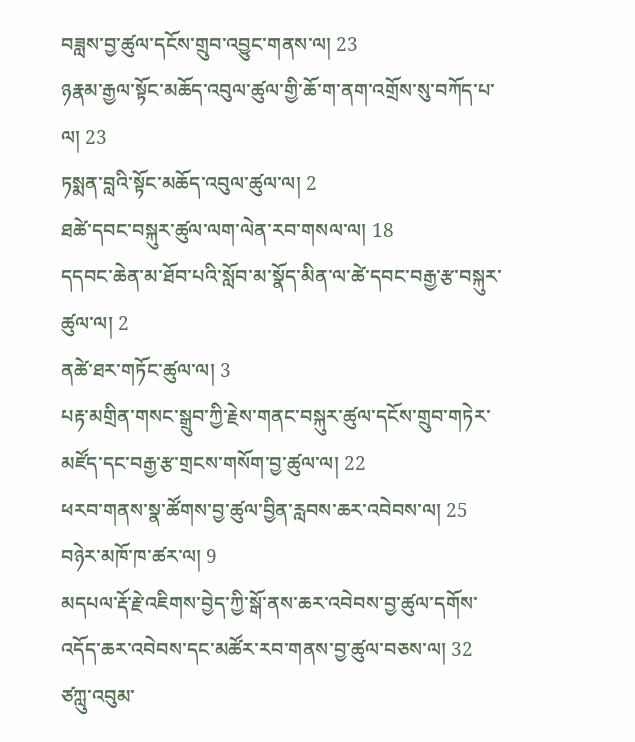བཟླས་བྱ་ཚུལ་དངོས་གྲུབ་འབྱུང་གནས་ལ། 23
ཉརྣམ་རྒྱལ་སྟོང་མཆོད་འབུལ་ཚུལ་གྱི་ཆོ་ག་ནག་འགྲོས་སུ་བཀོད་པ་ལ། 23
ཏསྨན་བླའི་སྟོང་མཆོད་འབུལ་ཚུལ་ལ། 2
ཐཚེ་དབང་བསྐུར་ཚུལ་ལག་ལེན་རབ་གསལ་ལ། 18
དདབང་ཆེན་མ་ཐོབ་པའི་སློབ་མ་སྣོད་མིན་ལ་ཚེ་དབང་བརྒྱ་རྩ་བསྐུར་ཚུལ་ལ། 2
ནཚེ་ཐར་གཏོང་ཚུལ་ལ། 3
པརྟ་མགྲིན་གསང་སྒྲུབ་ཀྱི་རྗེས་གནང་བསྐུར་ཚུལ་དངོས་གྲུབ་གཏེར་མཛོད་དང་བརྒྱ་རྩ་གྲངས་གསོག་བྱ་ཚུལ་ལ། 22
ཕརབ་གནས་སྣ་ཚོགས་བྱ་ཚུལ་བྱིན་རླབས་ཆར་འབེབས་ལ། 25
བཉེར་མཁོ་ཁ་ཚར་ལ། 9
མདཔལ་རྡོ་རྗེ་འཇིགས་བྱེད་ཀྱི་སྒོ་ནས་ཆར་འབེབས་བྱ་ཚུལ་དགོས་འདོད་ཆར་འབེབས་དང་མཚོར་རབ་གནས་བྱ་ཚུལ་བཅས་ལ། 32
ཙཀླུ་འབུམ་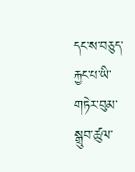དང་ས་བཅུད་རྐྱང་པ་ཡི་གཏེར་བུམ་སྒྲུབ་ཚུལ་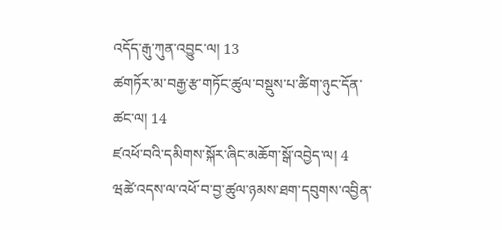འདོད་རྒུ་ཀུན་འབྱུང་ལ། 13
ཚགཏོར་མ་བརྒྱ་རྩ་གཏོང་ཚུལ་བསྡུས་པ་ཚིག་ཉུང་དོན་ཚང་ལ། 14
ཛའཕོ་བའི་དམིགས་སྐོར་ཞིང་མཆོག་སྒོ་འབྱེད་ལ། 4
ཝཚེ་འདས་ལ་འཕོ་བ་བྱ་ཚུལ་ཉམས་ཐག་དབུགས་འབྱིན་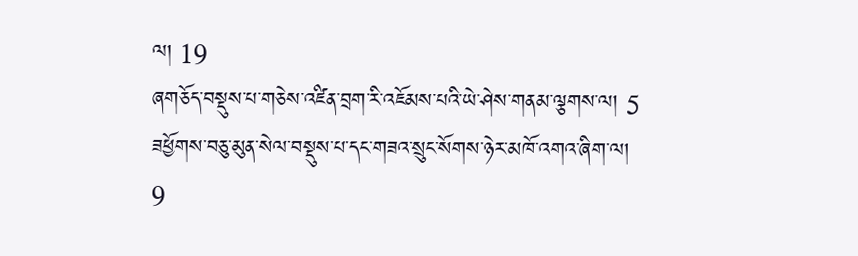ལ། 19
ཞགཅོད་བསྡུས་པ་གཅེས་འཛིན་བྲག་རི་འཇོམས་པའི་ཡེ་ཤེས་གནམ་ལྕགས་ལ། 5
ཟཕྱོགས་བཅུ་མུན་སེལ་བསྡུས་པ་དང་གཟའ་སྲུང་སོགས་ཉེར་མཁོ་འགའ་ཞིག་ལ། 9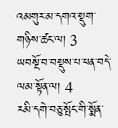འམགུར་མ་དགའ་སྡུག་གཉིས་ཚང་ལ། 3
ཡབསྔོ་བ་བསྡུས་པ་ཕན་བདེ་ལམ་སྟོན་ལ། 4
རམི་དགེ་བཅུ་སྤོང་གི་སྨོན་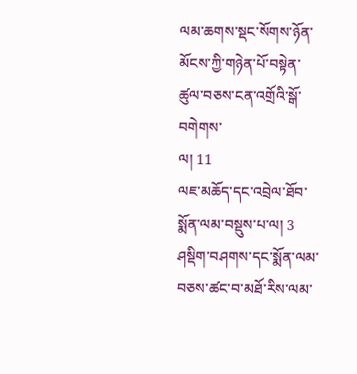ལམ་ཆགས་སྡང་སོགས་ཉོན་མོངས་ཀྱི་གཉེན་པོ་བསྟེན་ཚུལ་བཅས་ངན་འགྲོའི་སྒོ་བགེགས་
ལ། 11
ལཇ་མཆོད་དང་འབྲེལ་ཐོབ་སྨོན་ལམ་བསྡུས་པ་ལ། 3
ཤསྡིག་བཤགས་དང་སྨོན་ལམ་བཅས་ཚང་བ་མཐོ་རིས་ལམ་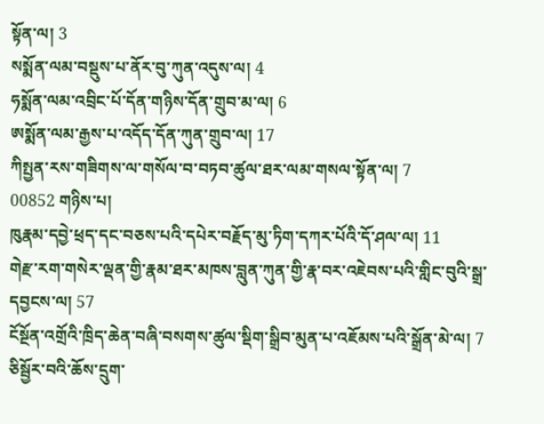སྟོན་ལ། 3
སསྨོན་ལམ་བསྡུས་པ་ནོར་བུ་ཀུན་འདུས་ལ། 4
ཧསྨོན་ལམ་འབྲིང་པོ་དོན་གཉིས་དོན་གྲུབ་མ་ལ། 6
ཨསྨོན་ལམ་རྒྱས་པ་འདོད་དོན་ཀུན་གྲུབ་ལ། 17
ཀིསྤྱན་རས་གཟིགས་ལ་གསོལ་བ་བཏབ་ཚུལ་ཐར་ལམ་གསལ་སྟོན་ལ། 7
00852 གཉིས་པ།
ཁུརྣམ་དབྱེ་ཕྲད་དང་བཅས་པའི་དཔེར་བརྗོད་མུ་ཏིག་དཀར་པོའི་དོ་ཤལ་ལ། 11
གེརྫ་རག་གསེར་ལྡན་གྱི་རྣམ་ཐར་མཁས་བླུན་ཀུན་གྱི་རྣ་བར་འཇེབས་པའི་གླིང་བུའི་སྒྲ་དབྱངས་ལ། 57
ངོསྔོན་འགྲོའི་ཁྲིད་ཆེན་བཞི་བསགས་ཚུལ་སྡིག་སྒྲིབ་མུན་པ་འཇོམས་པའི་སྒྲོན་མེ་ལ། 7
ཅིསྦྱོར་བའི་ཆོས་དྲུག་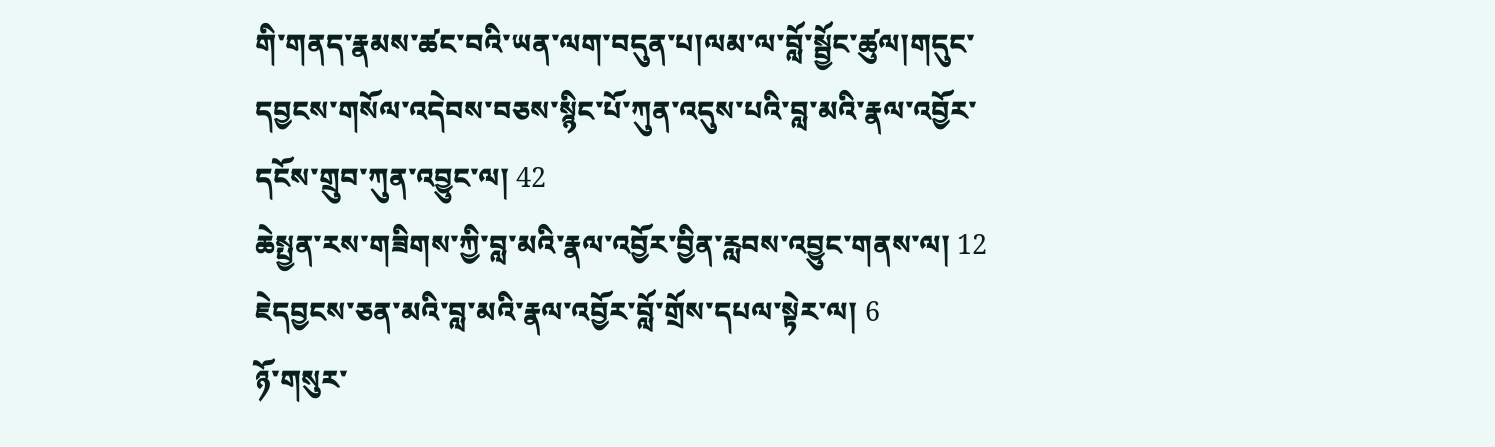གི་གནད་རྣམས་ཚང་བའི་ཡན་ལག་བདུན་པ།ལམ་ལ་བློ་སྦྱོང་ཚུལ།གདུང་དབྱངས་གསོལ་འདེབས་བཅས་སྙིང་པོ་ཀུན་འདུས་པའི་བླ་མའི་རྣལ་འབྱོར་དངོས་གྲུབ་ཀུན་འབྱུང་ལ། 42
ཆེསྤྱན་རས་གཟིགས་ཀྱི་བླ་མའི་རྣལ་འབྱོར་བྱིན་རླབས་འབྱུང་གནས་ལ། 12
ཇེདབྱངས་ཅན་མའི་བླ་མའི་རྣལ་འབྱོར་བློ་གྲོས་དཔལ་སྟེར་ལ། 6
ཉོ་གསུར་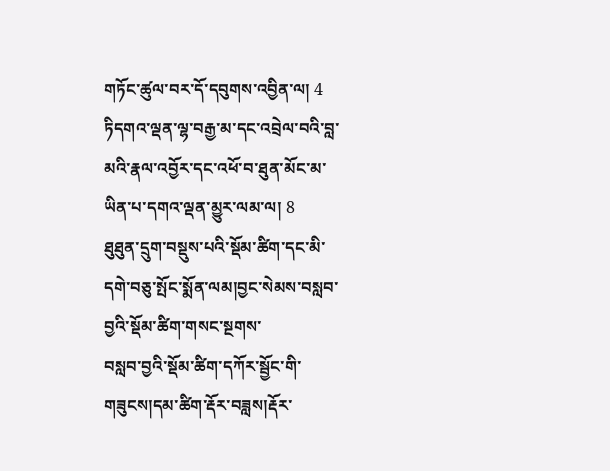གཏོང་ཚུལ་བར་དོ་དབུགས་འབྱིན་ལ། 4
ཏིདགའ་ལྡན་ལྷ་བརྒྱ་མ་དང་འབྲེལ་བའི་བླ་མའི་རྣལ་འབྱོར་དང་འཕོ་བ་ཐུན་མོང་མ་ཡིན་པ་དགའ་ལྡན་མྱུར་ལམ་ལ། 8
ཐུཐུན་དྲུག་བསྡུས་པའི་སྡོམ་ཚིག་དང་མི་དགེ་བཅུ་སྤོང་སྨོན་ལམ།བྱང་སེམས་བསླབ་བྱའི་སྡོམ་ཚིག་གསང་སྔགས་
བསླབ་བྱའི་སྡོམ་ཚིག་དཀོར་སྦྱོང་གི་གཟུངས།དམ་ཚིག་རྡོར་བཟླས།རྡོར་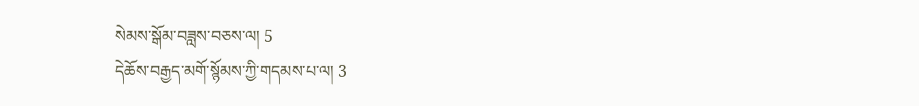སེམས་སྒོམ་བཟླས་བཅས་ལ། 5
དེཆོས་བརྒྱད་མགོ་སྙོམས་ཀྱི་གདམས་པ་ལ། 3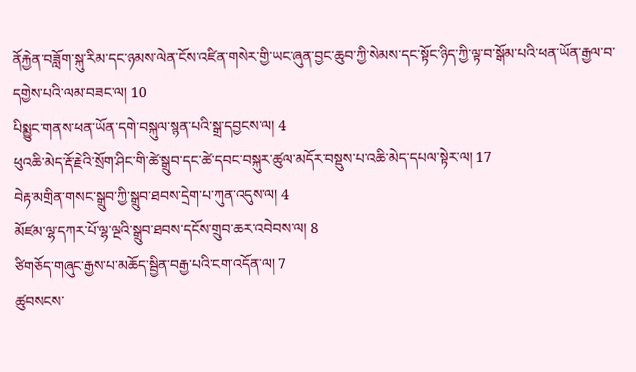ནོརྐྱེན་བཟློག་སྐུ་རིམ་དང་ཉམས་ལེན་ངོས་འཛིན་གསེར་གྱི་ཡང་ཞུན་བྱང་ཆུབ་ཀྱི་སེམས་དང་སྟོང་ཉིད་ཀྱི་ལྟ་བ་སྒོམ་པའི་ཕན་ཡོན་རྒྱལ་བ་དགྱེས་པའི་ལམ་བཟང་ལ། 10
པིསྨྱུང་གནས་ཕན་ཡོན་དགེ་བསྐུལ་སྙན་པའི་སྒྲ་དབྱངས་ལ། 4
ཕུའཆི་མེད་རྡོ་རྗེའི་སྲོག་ཤིང་གི་ཚེ་སྒྲུབ་དང་ཚེ་དབང་བསྐུར་ཚུལ་མདོར་བསྡུས་པ་འཆི་མེད་དཔལ་སྟེར་ལ། 17
བེརྟ་མགྲིན་གསང་སྒྲུབ་ཀྱི་སྒྲུབ་ཐབས་དྲེག་པ་ཀུན་འདུས་ལ། 4
མོཛམ་ལྷ་དཀར་པོ་ལྷ་ལྔའི་སྒྲུབ་ཐབས་དངོས་གྲུབ་ཆར་འབེབས་ལ། 8
ཙིགཅོད་གཞུང་རྒྱས་པ་མཆོད་སྦྱིན་བརྒྱ་པའི་ངག་འདོན་ལ། 7
ཚུབསངས་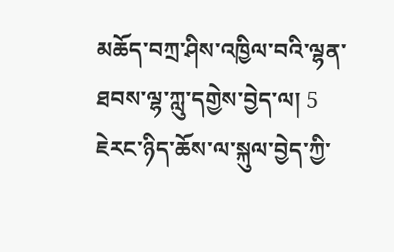མཆོད་བཀྲ་ཤིས་འཁྱིལ་བའི་ལྷན་ཐབས་ལྷ་ཀླུ་དགྱེས་བྱེད་ལ། 5
ཇེརང་ཉིད་ཆོས་ལ་སྐུལ་བྱེད་ཀྱི་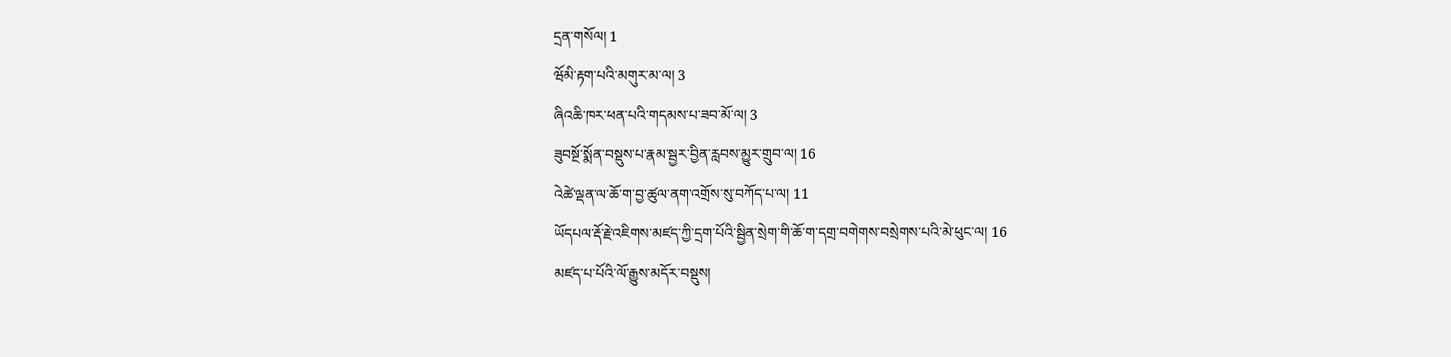དྲན་གསོལ། 1
ཝོམི་རྟག་པའི་མགུར་མ་ལ། 3
ཞིའཆི་ཁར་ཕན་པའི་གདམས་པ་ཟབ་མོ་ལ། 3
ཟུབསྔོ་སྨོན་བསྡུས་པ་རྣམ་སྦྱར་བྱིན་རླབས་མྱུར་གྲུབ་ལ། 16
འེཚེ་ལྡན་ལ་ཆོ་ག་བྱ་ཚུལ་ནག་འགྲོས་སུ་བཀོད་པ་ལ། 11
ཡོདཔལ་རྡོ་རྗེ་འཇིགས་མཛད་ཀྱི་དྲག་པོའི་སྦྱིན་སྲེག་གི་ཆོ་ག་དགྲ་བགེགས་བསྲེགས་པའི་མེ་ཕུང་ལ། 16
མཛད་པ་པོའི་ལོ་རྒྱུས་མདོར་བསྡུས།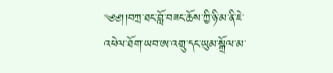༄༅།།བཀྲ་ཐང་བློ་བཟང་ཆོས་ཀྱི་ཉི་མ་ནི་ཇེ་འཕེལ་ཐོག་ཡབ་ཨ་འགྲུ་དང་ཡུམ་སྒྲོལ་མ་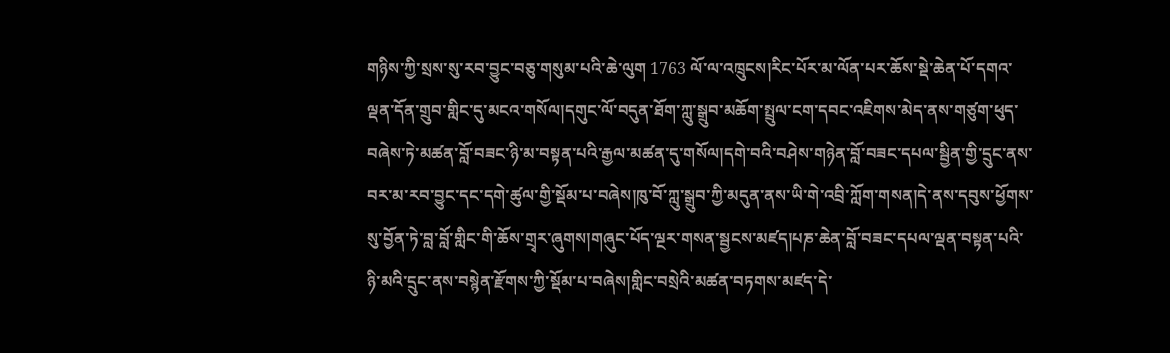གཉིས་ཀྱི་སྲས་སུ་རབ་བྱུང་བཅུ་གསུམ་པའི་ཆེ་ལུག 1763 ལོ་ལ་འཁྲུངས།རིང་པོར་མ་ལོན་པར་ཆོས་སྡེ་ཆེན་པོ་དགའ་ལྡན་དོན་གྲུབ་གླིང་དུ་མངའ་གསོལ།དགུང་ལོ་བདུན་ཐོག་ཀླུ་སྒྲུབ་མཆོག་སྤྲུལ་ངག་དབང་འཇིགས་མེད་ནས་གཙུག་ཕུད་བཞེས་ཏེ་མཚན་བློ་བཟང་ཉི་མ་བསྟན་པའི་རྒྱལ་མཚན་དུ་གསོལ།དགེ་བའི་བཤེས་གཉེན་བློ་བཟང་དཔལ་སྦྱིན་གྱི་དྲུང་ནས་བར་མ་རབ་བྱུང་དང་དགེ་ཚུལ་གྱི་སྡོམ་པ་བཞེས།ཁུ་བོ་ཀླུ་སྒྲུབ་ཀྱི་མདུན་ནས་ཡི་གེ་འབྲི་ཀློག་གསན།དེ་ནས་དབུས་ཕྱོགས་སུ་བྱོན་ཏེ་བླ་བློ་གླིང་གི་ཆོས་གྲྭར་ཞུགས།གཞུང་པོད་ལྔར་གསན་སྦྱངས་མཛད།པཎ་ཆེན་བློ་བཟང་དཔལ་ལྡན་བསྟན་པའི་ཉི་མའི་དྲུང་ནས་བསྙེན་རྫོགས་ཀྱི་སྡོམ་པ་བཞེས།གླིང་བསྲེའི་མཚན་བཏགས་མཛད་དེ་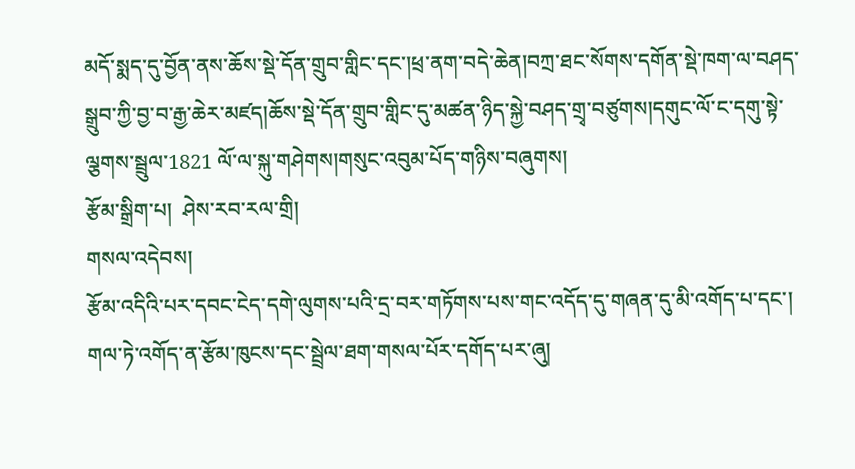མདོ་སྨད་དུ་བྱོན་ནས་ཆོས་སྡེ་དོན་གྲུབ་གླིང་དང་།ཕྲ་ནག་བདེ་ཆེན།བཀྲ་ཐང་སོགས་དགོན་སྡེ་ཁག་ལ་བཤད་སྒྲུབ་ཀྱི་བྱ་བ་རྒྱ་ཆེར་མཛད།ཆོས་སྡེ་དོན་གྲུབ་གླིང་དུ་མཚན་ཉིད་སྐྱེ་བཤད་གྲྭ་བཙུགས།དགུང་ལོ་ང་དགུ་སྟེ་ལྕགས་སྦྲུལ་1821 ལོ་ལ་སྐུ་གཤེགས།གསུང་འབུམ་པོད་གཉིས་བཞུགས།
རྩོམ་སྒྲིག་པ།  ཤེས་རབ་རལ་གྲི།
གསལ་འདེབས།
རྩོམ་འདིའི་པར་དབང་ངེད་དགེ་ལུགས་པའི་དྲ་བར་གཏོགས་པས་གང་འདོད་དུ་གཞན་དུ་མི་འགོད་པ་དང་། གལ་ཏེ་འགོད་ན་རྩོམ་ཁུངས་དང་སྦྲེལ་ཐག་གསལ་པོར་དགོད་པར་ཞུ།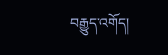བརྒྱུད་འགོད།